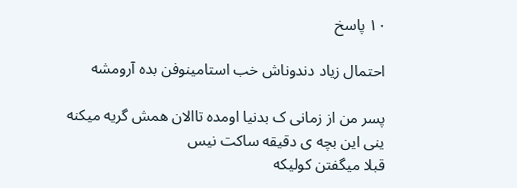۱۰ پاسخ

احتمال زیاد دندوناش خب استامینوفن بده آرومشه

پسر من از زمانی ک بدنیا اومده تاالان همش گریه میکنه
ینی این بچه ی دقیقه ساکت نیس
قبلا میگفتن کولیکه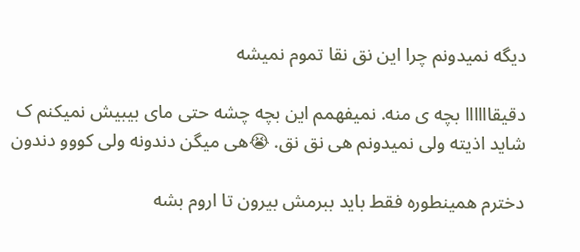دیگه نمیدونم چرا این نق نقا تموم نمیشه

دقیقاااااا بچه ی منه. نمیفهمم این بچه چشه حتی مای بیبیش نمیکنم ک شاید اذیته ولی نمیدونم هی نق نق. 😭هی میگن دندونه ولی کووو دندون

دخترم همینطوره فقط باید ببرمش بیرون تا اروم بشه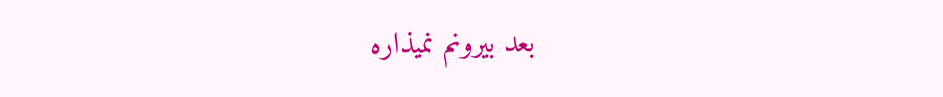بعد بیرونم نمیذاره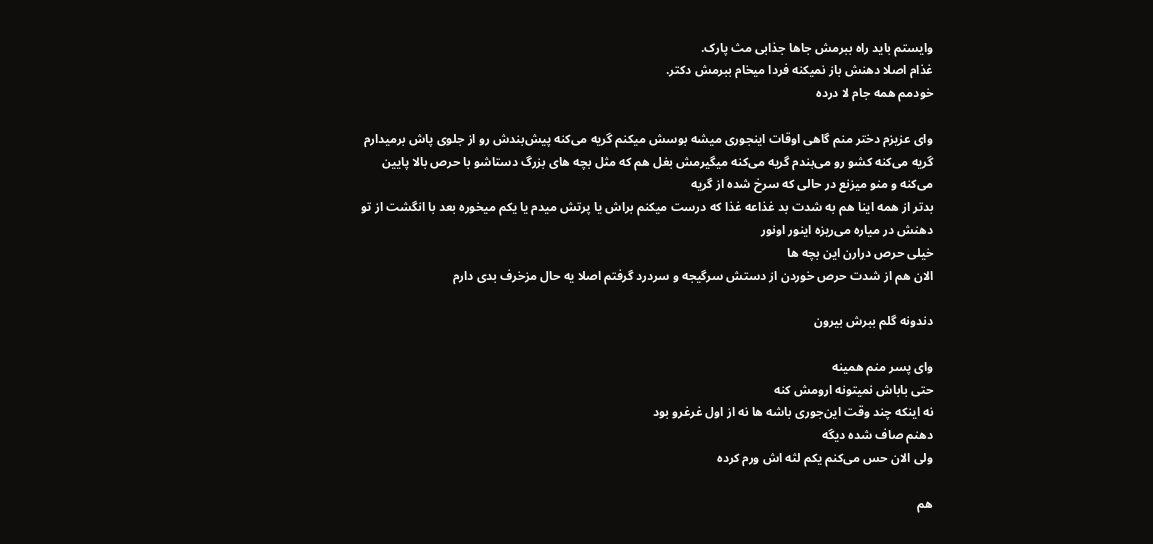وایستم باید راه ببرمش جاها جذابی مث پارک.
غذام اصلا دهنش باز نمیکنه فردا میخام ببرمش دکتر.
خودمم همه جام لا درده

وای عزیزم دختر منم گاهی اوقات اینجوری میشه بوسش میکنم گریه می‌کنه پیش‌بندش رو از جلوی پاش برمیدارم گریه می‌کنه کشو رو می‌بندم گریه می‌کنه میگیرمش بغل هم که مثل بچه های بزرگ دستاشو با حرص بالا پایین می‌کنه و منو میزنع در حالی که سرخ شده از گریه
بدتر از همه اینا هم به شدت بد غذاعه غذا که درست میکنم براش یا پرتش میدم یا یکم میخوره بعد با انگشت از تو دهنش در میاره می‌ریزه اینور اونور
خیلی حرص درارن این بچه ها
الان هم از شدت حرص خوردن از دستش سرگیجه و سردرد گرفتم اصلا یه حال مزخرف بدی دارم

دندونه گلم ببرش بیرون

وای پسر منم همینه
حتی باباش نمیتونه ارومش کنه
نه اینکه چند وقت این‌جوری باشه ها نه از اول غرغرو بود
دهنم صاف شده دیگه
ولی الان حس می‌کنم یکم لثه اش ورم کرده

هم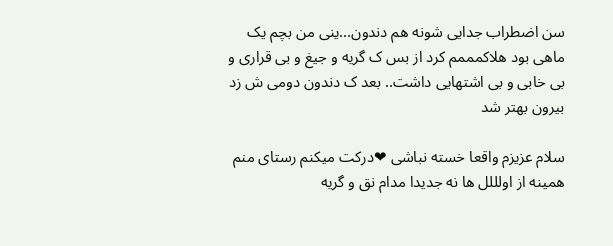سن اضطراب جدایی شونه هم دندون...ینی من بچم یک ماهی بود هلاکمممم کرد از بس ک گریه و جیغ و بی قراری و بی خابی و بی اشتهایی داشت.. بعد ک دندون دومی ش زد بیرون بهتر شد

سلام عزیزم واقعا خسته نباشی ❤درکت میکنم رستای منم همینه از اولللل ها نه جدیدا مدام نق و گریه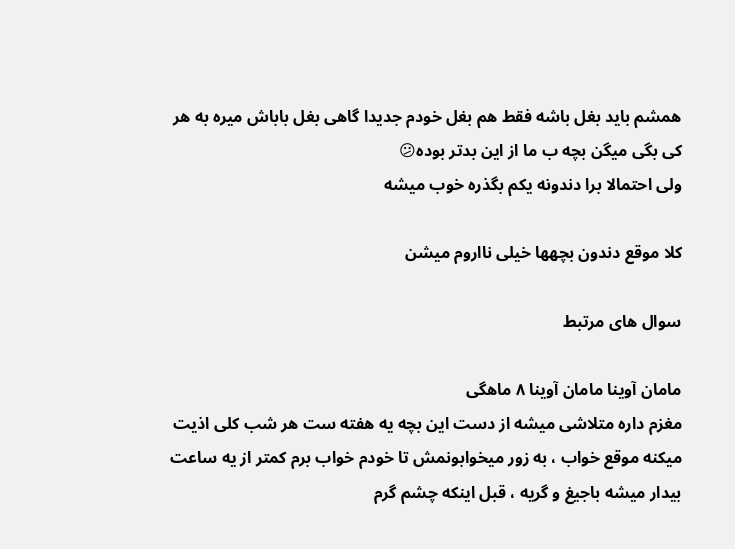همشم باید بغل باشه فقط هم بغل خودم جدیدا گاهی بغل باباش میره به هر کی بگی میگن بچه ب ما از این بدتر بوده😕
ولی احتمالا برا دندونه یکم بگذره خوب میشه

کلا موقع دندون بچهها خیلی نااروم میشن

سوال های مرتبط

مامان آوینا مامان آوینا ۸ ماهگی
مغزم داره متلاشی میشه از دست این بچه یه هفته ست هر شب کلی اذیت میکنه موقع خواب ، به زور میخوابونمش تا خودم خواب برم کمتر از یه ساعت بیدار میشه با‌جیغ و گریه ، قبل اینکه چشم‌ گرم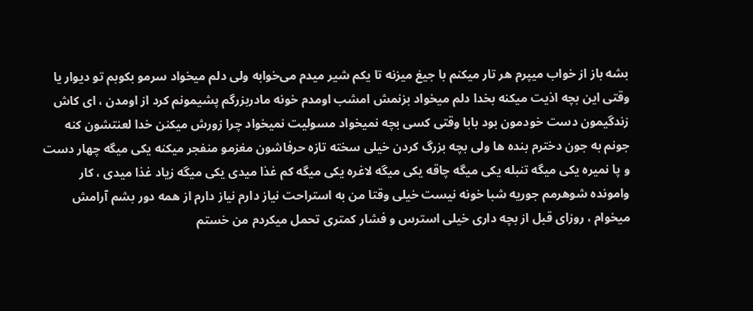بشه باز از خواب میپرم هر تار میکنم با جیغ میزنه تا یکم شیر میدم می‌خوابه ولی دلم میخواد سرمو بکوبم تو دیوار یا وقتی این بچه اذیت میکنه بخدا دلم میخواد بزنمش امشب اومدم خونه مادربزرگم پشیمونم کرد از اومدن ، ای کاش زندگیمون دست خودمون بود بابا وقتی کسی بچه نمیخواد مسولیت نمیخواد چرا زورش میکنن خدا لعنتشون کنه جونم به جون دخترم بنده ها ولی بچه بزرگ کردن خیلی سخته تازه حرفاشون مغزمو منفجر میکنه یکی میگه چهار دست و پا نمیره یکی میگه تنبله یکی میگه چاقه یکی میگه لاغره یکی میگه کم غذا میدی یکی میگه زیاد غذا میدی ، کار وامونده شوهرمم جوریه شبا خونه نیست خیلی وقتا من به استراحت نیاز دارم نیاز دارم از همه دور بشم آرامش میخوام ، روزای قبل از بچه داری خیلی استرس و فشار کمتری تحمل میکردم من خستم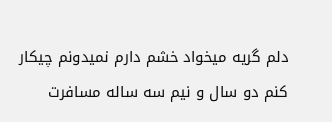دلم گریه میخواد خشم دارم نمیدونم چیکار کنم دو سال و نیم سه ساله مسافرت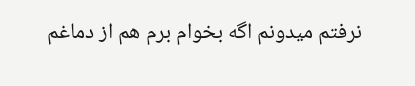نرفتم میدونم اگه بخوام برم هم از دماغم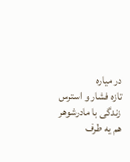در میاره
تازه فشار و استرس زندگی با مادرشوهر هم یه طرف